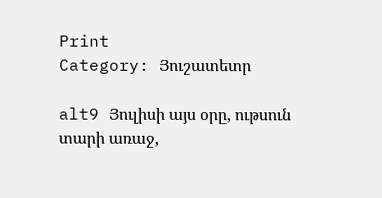Print
Category: Յուշատետր

alt9 Յուլիսի այս օրը, ութսուն տարի առաջ,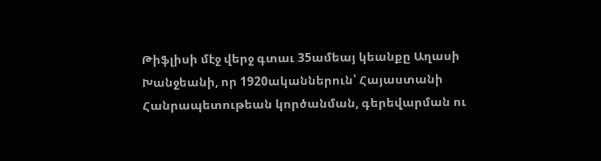Թիֆլիսի մէջ վերջ գտաւ 35ամեայ կեանքը Աղասի Խանջեանի, որ 1920ականներուն՝ Հայաստանի Հանրապետութեան կործանման, գերեվարման ու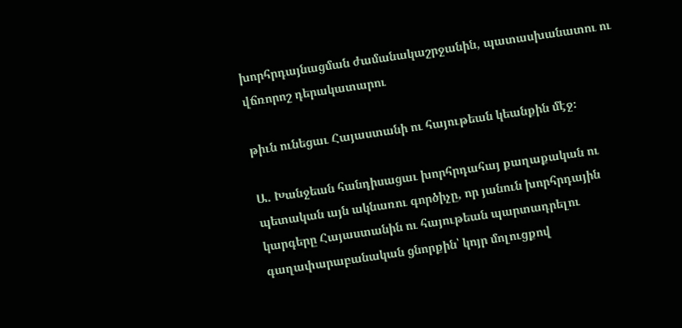խորհրդայնացման ժամանակաշրջանին, պատասխանատու ու վճռորոշ դերակատարու

թիւն ունեցաւ Հայաստանի ու հայութեան կեանքին մէջ։

Ա. Խանջեան հանդիսացաւ խորհրդահայ քաղաքական ու պետական այն ակնառու գործիչը, որ յանուն խորհրդային կարգերը Հայաստանին ու հայութեան պարտադրելու գաղափարաբանական ցնորքին՝ կոյր մոլուցքով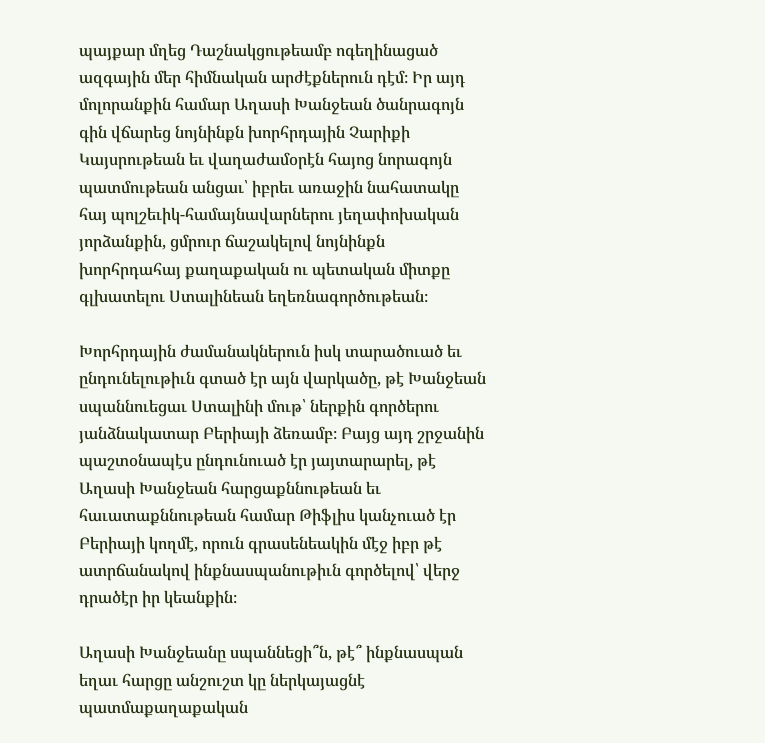պայքար մղեց Դաշնակցութեամբ ոգեղինացած ազգային մեր հիմնական արժէքներուն դէմ։ Իր այդ մոլորանքին համար Աղասի Խանջեան ծանրագոյն գին վճարեց նոյնինքն խորհրդային Չարիքի Կայսրութեան եւ վաղաժամօրէն հայոց նորագոյն պատմութեան անցաւ՝ իբրեւ առաջին նահատակը հայ պոլշեւիկ-համայնավարներու յեղափոխական յորձանքին, ցմրուր ճաշակելով նոյնինքն խորհրդահայ քաղաքական ու պետական միտքը գլխատելու Ստալինեան եղեռնագործութեան։

Խորհրդային ժամանակներուն իսկ տարածուած եւ ընդունելութիւն գտած էր այն վարկածը, թէ Խանջեան սպաննուեցաւ Ստալինի մութ՝ ներքին գործերու յանձնակատար Բերիայի ձեռամբ։ Բայց այդ շրջանին պաշտօնապէս ընդունուած էր յայտարարել, թէ Աղասի Խանջեան հարցաքննութեան եւ հաւատաքննութեան համար Թիֆլիս կանչուած էր Բերիայի կողմէ, որուն գրասենեակին մէջ իբր թէ ատրճանակով ինքնասպանութիւն գործելով՝ վերջ դրածէր իր կեանքին։

Աղասի Խանջեանը սպաննեցի՞ն, թէ՞ ինքնասպան եղաւ հարցը անշուշտ կը ներկայացնէ պատմաքաղաքական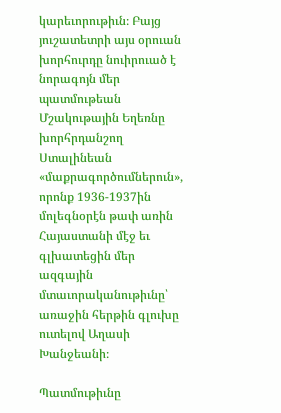կարեւորութիւն։ Բայց յուշատետրի այս օրուան խորհուրդը նուիրուած է նորագոյն մեր պատմութեան Մշակութային Եղեռնը խորհրդանշող Ստալինեան «մաքրագործումներուն», որոնք 1936-1937ին մոլեգնօրէն թափ առին Հայաստանի մէջ եւ գլխատեցին մեր ազգային մտաւորականութիւնը՝ առաջին հերթին գլուխը ուտելով Աղասի Խանջեանի։

Պատմութիւնը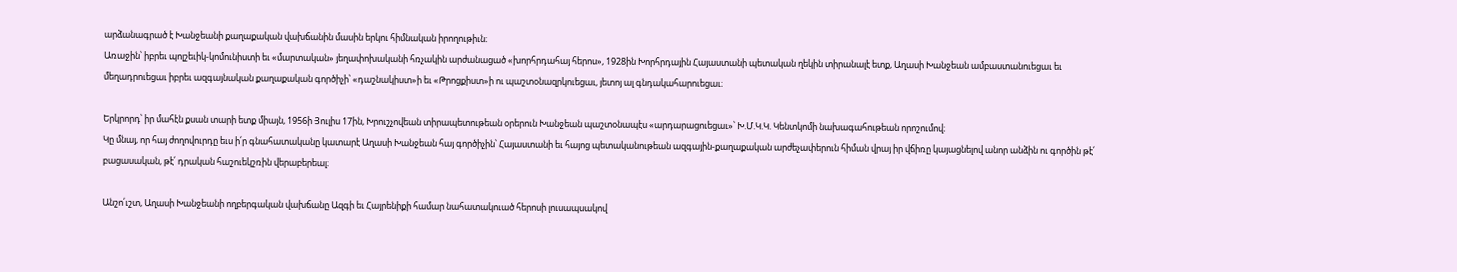արձանագրած է Խանջեանի քաղաքական վախճանին մասին երկու հիմնական իրողութիւն։
Առաջին՝ իբրեւ պոլշեւիկ-կոմունիստի եւ «մարտական» յեղափոխականի հռչակին արժանացած «խորհրդահայ հերոս», 1928ին Խորհրդային Հայաստանի պետական ղեկին տիրանալէ ետք, Աղասի Խանջեան ամբաստանուեցաւ եւ մեղադրուեցաւ իբրեւ ազգայնական քաղաքական գործիչի՝ «դաշնակիստ»ի եւ «Թրոցքիստ»ի ու պաշտօնազրկուեցաւ, յետոյ ալ գնդակահարուեցաւ։

Երկրորդ՝ իր մահէն քսան տարի ետք միայն, 1956ի Յուլիս 17ին, Խրուշչովեան տիրապետութեան օրերուն Խանջեան պաշտօնապէս «արդարացուեցաւ»՝ Խ.Մ.Կ.Կ. Կենտկոմի նախագահութեան որոշումով։
Կը մնայ, որ հայ ժողովուրդը եւս ի՛ր գնահատականը կատարէ Աղասի Խանջեան հայ գործիչին՝ Հայաստանի եւ հայոց պետականութեան ազգային-քաղաքական արժեչափերուն հիման վրայ իր վճիռը կայացնելով անոր անձին ու գործին թէ՛ բացասական, թէ՛ դրական հաշուեկշռին վերաբերեալ։

Անշո՛ւշտ, Աղասի Խանջեանի ողբերգական վախճանը Ազգի եւ Հայրենիքի համար նահատակուած հերոսի լուսապսակով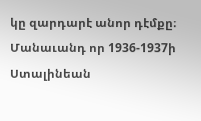կը զարդարէ անոր դէմքը։ Մանաւանդ որ 1936-1937ի Ստալինեան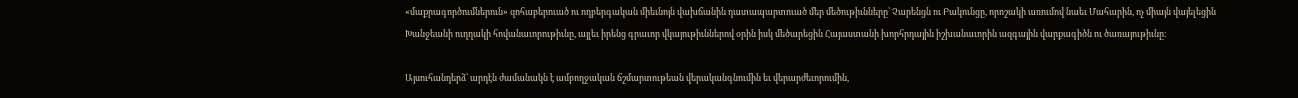«մաքրագործումներուն» զոհաբերուած ու ողբերգական միեւնոյն վախճանին դատապարտուած մեր մեծութիւնները՝ Չարենցն ու Բակունցը, որոշակի առումով նաեւ Մահարին, ոչ միայն վայելեցին Խանջեանի ուղղակի հովանաւորութիւնը, այլեւ իրենց գրաւոր վկայութիւններով օրին իսկ մեծարեցին Հայաստանի խորհրդային իշխանաւորին ազգային վարքագիծն ու ծառայութիւնը։

Այսուհանդերձ՝ արդէն ժամանակն է ամբողջական ճշմարտութեան վերականգնումին եւ վերարժեւորումին,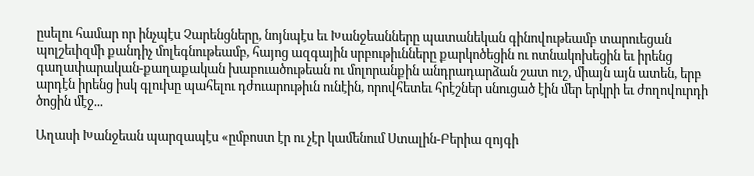ըսելու համար որ ինչպէս Չարենցները, նոյնպէս եւ Խանջեանները պատանեկան գինովութեամբ տարուեցան պոլշեւիզմի քանդիչ մոլեգնութեամբ, հայոց ազգային սրբութիւնները քարկոծեցին ու ոտնակոխեցին եւ իրենց գաղափարական-քաղաքական խաբուածութեան ու մոլորանքին անդրադարձան շատ ուշ, միայն այն ատեն, երբ արդէն իրենց իսկ գլուխը պահելու դժուարութիւն ունէին, որովհետեւ հրէշներ սնուցած էին մեր երկրի եւ ժողովուրդի ծոցին մէջ...

Աղասի Խանջեան պարզապէս «ըմբոստ էր ու չէր կամենում Ստալին-Բերիա զոյգի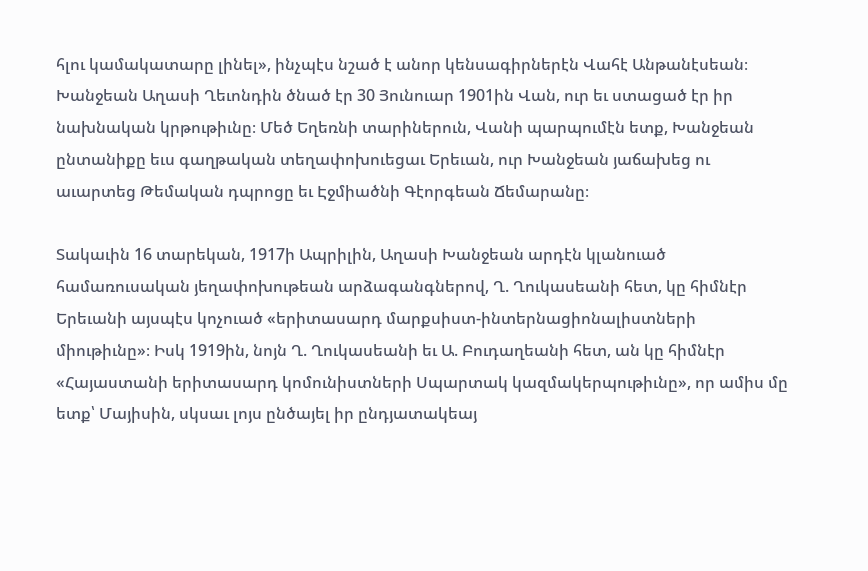հլու կամակատարը լինել», ինչպէս նշած է անոր կենսագիրներէն Վահէ Անթանէսեան։
Խանջեան Աղասի Ղեւոնդին ծնած էր 30 Յունուար 1901ին Վան, ուր եւ ստացած էր իր նախնական կրթութիւնը։ Մեծ Եղեռնի տարիներուն, Վանի պարպումէն ետք, Խանջեան ընտանիքը եւս գաղթական տեղափոխուեցաւ Երեւան, ուր Խանջեան յաճախեց ու աւարտեց Թեմական դպրոցը եւ Էջմիածնի Գէորգեան Ճեմարանը։

Տակաւին 16 տարեկան, 1917ի Ապրիլին, Աղասի Խանջեան արդէն կլանուած համառուսական յեղափոխութեան արձագանգներով, Ղ. Ղուկասեանի հետ, կը հիմնէր Երեւանի այսպէս կոչուած «երիտասարդ մարքսիստ-ինտերնացիոնալիստների միութիւնը»։ Իսկ 1919ին, նոյն Ղ. Ղուկասեանի եւ Ա. Բուդաղեանի հետ, ան կը հիմնէր «Հայաստանի երիտասարդ կոմունիստների Սպարտակ կազմակերպութիւնը», որ ամիս մը ետք՝ Մայիսին, սկսաւ լոյս ընծայել իր ընդյատակեայ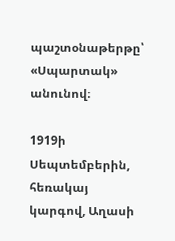պաշտօնաթերթը՝ «Սպարտակ» անունով։

1919ի Սեպտեմբերին, հեռակայ կարգով, Աղասի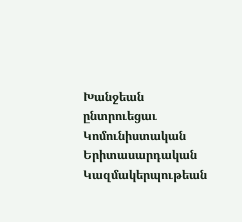Խանջեան ընտրուեցաւ Կոմունիստական Երիտասարդական Կազմակերպութեան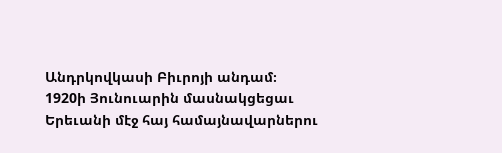Անդրկովկասի Բիւրոյի անդամ։ 1920ի Յունուարին մասնակցեցաւ Երեւանի մէջ հայ համայնավարներու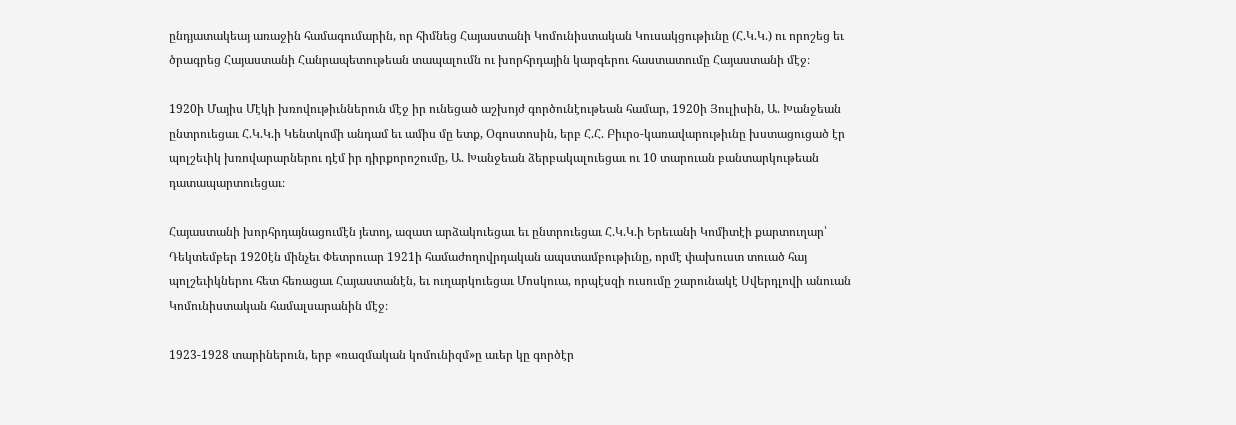ընդյատակեայ առաջին համագումարին, որ հիմնեց Հայաստանի Կոմունիստական Կուսակցութիւնը (Հ.Կ.Կ.) ու որոշեց եւ ծրագրեց Հայաստանի Հանրապետութեան տապալումն ու խորհրդային կարգերու հաստատումը Հայաստանի մէջ։

1920ի Մայիս Մէկի խռովութիւններուն մէջ իր ունեցած աշխոյժ գործունէութեան համար, 1920ի Յուլիսին, Ա. Խանջեան ընտրուեցաւ Հ.Կ.Կ.ի Կենտկոմի անդամ եւ ամիս մը ետք, Օգոստոսին, երբ Հ.Հ. Բիւրօ-կառավարութիւնը խստացուցած էր պոլշեւիկ խռովարարներու դէմ իր դիրքորոշումը, Ա. Խանջեան ձերբակալուեցաւ ու 10 տարուան բանտարկութեան դատապարտուեցաւ։

Հայաստանի խորհրդայնացումէն յետոյ, ազատ արձակուեցաւ եւ ընտրուեցաւ Հ.Կ.Կ.ի Երեւանի Կոմիտէի քարտուղար՝ Դեկտեմբեր 1920էն մինչեւ Փետրուար 1921ի համաժողովրդական ապստամբութիւնը, որմէ փախուստ տուած հայ պոլշեւիկներու հետ հեռացաւ Հայաստանէն, եւ ուղարկուեցաւ Մոսկուա, որպէսզի ուսումը շարունակէ Սվերդլովի անուան Կոմունիստական համալսարանին մէջ։

1923-1928 տարիներուն, երբ «ռազմական կոմունիզմ»ը աւեր կը գործէր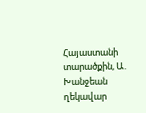Հայաստանի տարածքին, Ա. Խանջեան ղեկավար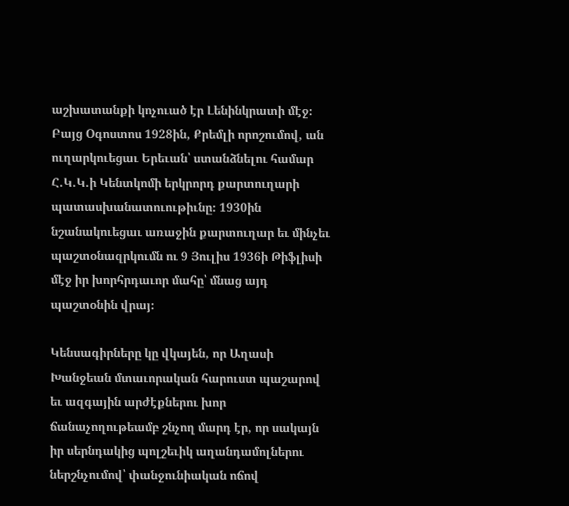աշխատանքի կոչուած էր Լենինկրատի մէջ։ Բայց Օգոստոս 1928ին, Քրեմլի որոշումով, ան ուղարկուեցաւ Երեւան՝ ստանձնելու համար Հ.Կ.Կ.ի Կենտկոմի երկրորդ քարտուղարի պատասխանատուութիւնը։ 1930ին նշանակուեցաւ առաջին քարտուղար եւ մինչեւ պաշտօնազրկումն ու 9 Յուլիս 1936ի Թիֆլիսի մէջ իր խորհրդաւոր մահը՝ մնաց այդ պաշտօնին վրայ։

Կենսագիրները կը վկայեն, որ Աղասի Խանջեան մտաւորական հարուստ պաշարով եւ ազգային արժէքներու խոր ճանաչողութեամբ շնչող մարդ էր, որ սակայն իր սերնդակից պոլշեւիկ աղանդամոլներու ներշնչումով՝ փանջունիական ոճով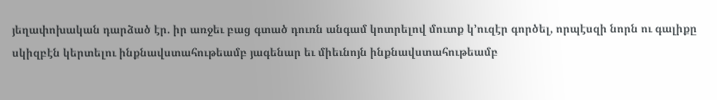յեղափոխական դարձած էր. իր առջեւ բաց գտած դուռն անգամ կոտրելով մուտք կ’ուզէր գործել, որպէսզի նորն ու գալիքը սկիզբէն կերտելու ինքնավստահութեամբ յագենար եւ միեւնոյն ինքնավստահութեամբ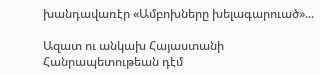խանդավառէր «Ամբոխները խելագարուած»...

Ազատ ու անկախ Հայաստանի Հանրապետութեան դէմ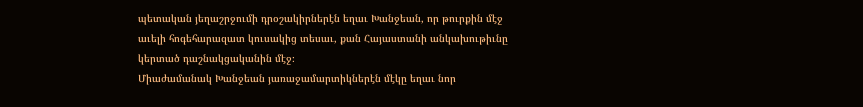պետական յեղաշրջումի դրօշակիրներէն եղաւ Խանջեան, որ թուրքին մէջ աւելի հոգեհարազատ կուսակից տեսաւ, քան Հայաստանի անկախութիւնը կերտած դաշնակցականին մէջ։
Միաժամանակ Խանջեան յառաջամարտիկներէն մէկը եղաւ նոր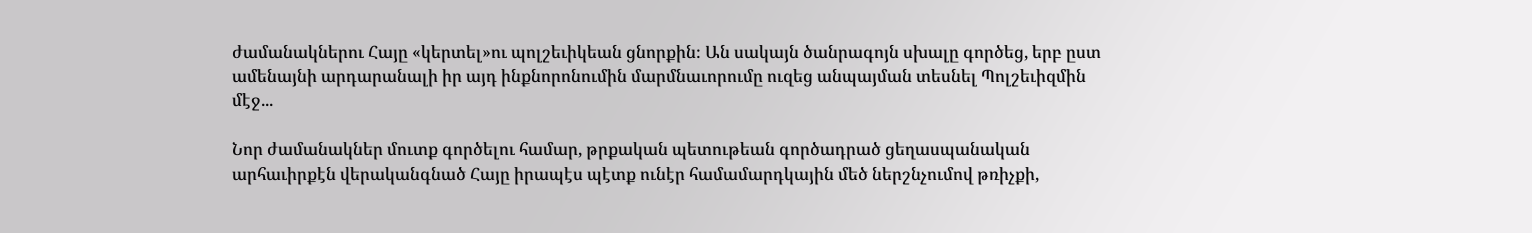ժամանակներու Հայը «կերտել»ու պոլշեւիկեան ցնորքին։ Ան սակայն ծանրագոյն սխալը գործեց, երբ ըստ ամենայնի արդարանալի իր այդ ինքնորոնումին մարմնաւորումը ուզեց անպայման տեսնել Պոլշեւիզմին մէջ...

Նոր ժամանակներ մուտք գործելու համար, թրքական պետութեան գործադրած ցեղասպանական արհաւիրքէն վերականգնած Հայը իրապէս պէտք ունէր համամարդկային մեծ ներշնչումով թռիչքի,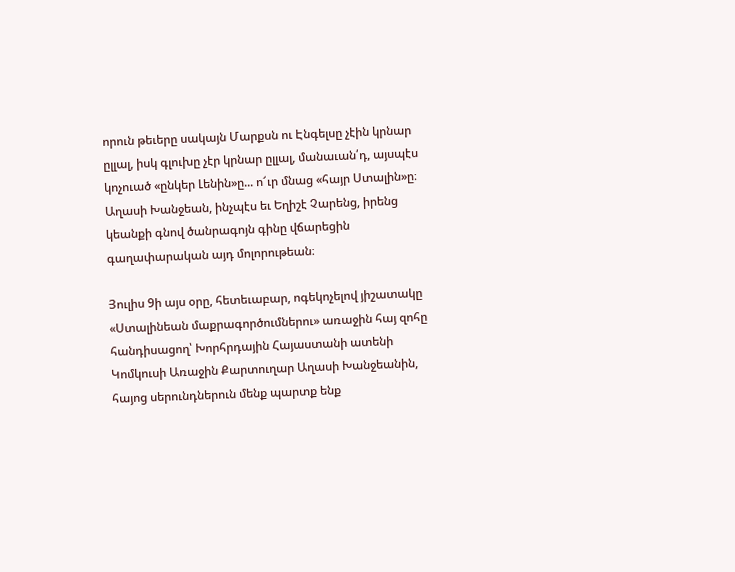որուն թեւերը սակայն Մարքսն ու Էնգելսը չէին կրնար ըլլալ, իսկ գլուխը չէր կրնար ըլլալ, մանաւան՛դ, այսպէս կոչուած «ընկեր Լենին»ը... ո՜ւր մնաց «հայր Ստալին»ը։
Աղասի Խանջեան, ինչպէս եւ Եղիշէ Չարենց, իրենց կեանքի գնով ծանրագոյն գինը վճարեցին գաղափարական այդ մոլորութեան։

Յուլիս 9ի այս օրը, հետեւաբար, ոգեկոչելով յիշատակը «Ստալինեան մաքրագործումներու» առաջին հայ զոհը հանդիսացող՝ Խորհրդային Հայաստանի ատենի Կոմկուսի Առաջին Քարտուղար Աղասի Խանջեանին, հայոց սերունդներուն մենք պարտք ենք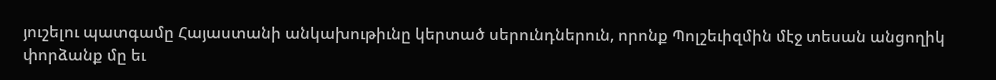յուշելու պատգամը Հայաստանի անկախութիւնը կերտած սերունդներուն, որոնք Պոլշեւիզմին մէջ տեսան անցողիկ փորձանք մը եւ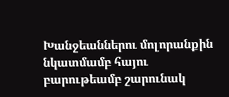Խանջեաններու մոլորանքին նկատմամբ հայու բարութեամբ շարունակ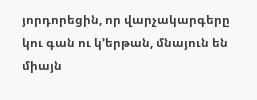յորդորեցին, որ վարչակարգերը կու գան ու կ’երթան, մնայուն են միայն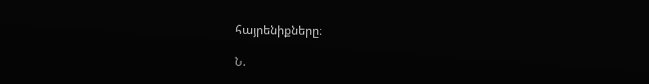հայրենիքները։

Ն.